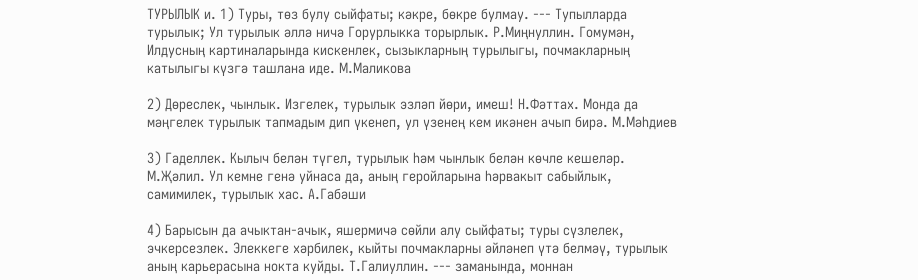ТУРЫЛЫК и. 1) Туры, төз булу сыйфаты; кәкре, бөкре булмау. --- Тупылларда турылык; Ул турылык әллә ничә Горурлыкка торырлык. Р.Миңнуллин. Гомумән, Илдусның картиналарында кискенлек, сызыкларның турылыгы, почмакларның катылыгы күзгә ташлана иде. М.Маликова

2) Дөреслек, чынлык. Изгелек, турылык эзләп йөри, имеш! Н.Фәттах. Монда да мәңгелек турылык тапмадым дип үкенеп, ул үзенең кем икәнен ачып бирә. М.Мәһдиев

3) Гаделлек. Кылыч белән түгел, турылык һәм чынлык белән көчле кешеләр. М.Җәлил. Ул кемне генә уйнаса да, аның геройларына һәрвакыт сабыйлык, самимилек, турылык хас. А.Габәши

4) Барысын да ачыктан-ачык, яшермичә сөйли алу сыйфаты; туры сүзлелек, эчкерсезлек. Элеккеге хәрбилек, кыйты почмакларны әйләнеп үтә белмәү, турылык аның карьерасына нокта куйды. Т.Галиуллин. --- заманында, моннан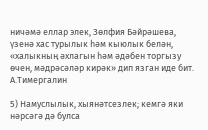ничәмә еллар элек, Зөлфия Бәйрәшева, үзенә хас турылык һәм кыюлык белән, «халыкның әхлагын һәм әдәбен торгызу өчен, мәдрәсәләр кирәк» дип язган иде бит. А.Тимергалин

5) Намуслылык, хыянәтсезлек; кемгә яки нәрсәгә дә булса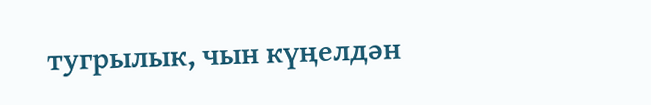тугрылык, чын күңелдән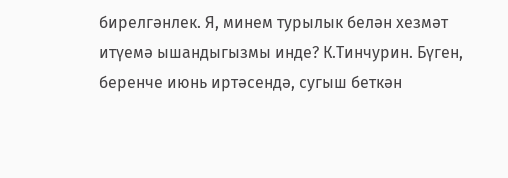бирелгәнлек. Я, минем турылык белән хезмәт итүемә ышандыгызмы инде? К.Тинчурин. Бүген, беренче июнь иртәсендә, сугыш беткән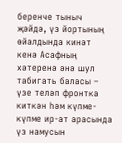беренче тыныч җәйдә, үз йортының өйалдында кинәт кенә Асафның хәтеренә әнә шул табигать баласы – үзе теләп фронтка киткән һәм күпме-күпме ир-ат арасында үз намусын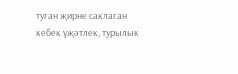туган җирне саклаган кебек үҗәтлек, турылык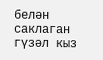белән саклаган гүзәл кыз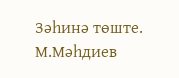Зәһинә төште. М.Мәһдиев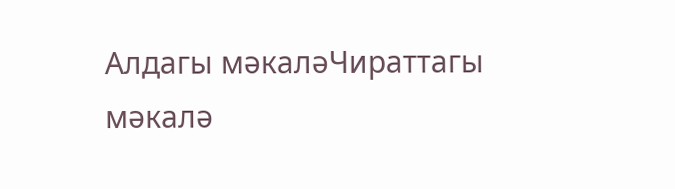Алдагы мәкаләЧираттагы мәкалә